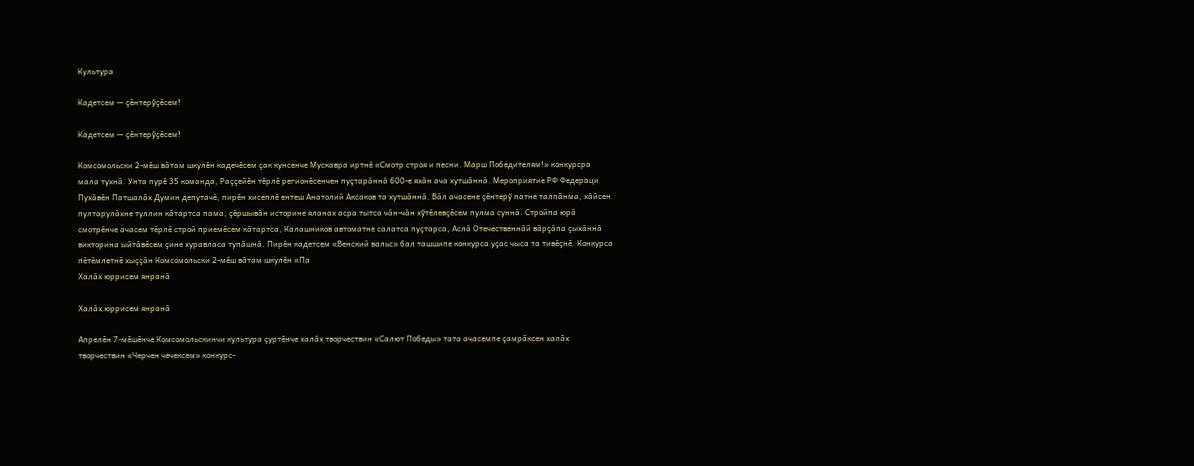Культура

Кадетсем — ҫӗнтерӳҫӗсем!

Кадетсем — ҫӗнтерӳҫӗсем!

Комсомольски 2-мӗш вӑтам шкулӗн кадечӗсем ҫак кунсенче Мускавра иртнӗ «Смотр строя и песни. Марш Победителям!» конкурсра мала тухнӑ. Унта пурӗ 35 команда, Раҫҫейӗн тӗрлӗ регионӗсенчен пуҫтарӑннӑ 600-е яхӑн ача хутшӑннӑ. Мероприятие РФ Федераци Пухӑвӗн Патшалӑх Думин депутачӗ, пирӗн хисеплӗ ентеш Анатолий Аксаков та хутшӑннӑ. Вӑл ачасене ҫӗнтерӳ патне талпӑнма, хӑйсен пултарулӑхне туллин кӑтартса пама, ҫӗршывӑн историне яланах асра тытса чӑн-чӑн хӳтӗлевҫӗсем пулма суннӑ. Стройпа юрӑ смотрӗнче ачасем тӗрлӗ строй приемӗсем кӑтартса, Калашников автоматне салатса пуҫтарса, Аслӑ Отечественнӑй вӑрҫӑпа ҫыхӑннӑ викторина ыйтӑвӗсем ҫине хуравласа тупӑшнӑ. Пирӗн кадетсем «Венский вальс» бал ташшипе конкурса уҫас чыса та тивӗҫнӗ. Конкурса пӗтӗмлетнӗ хыҫҫӑн Комсомольски 2-мӗш вӑтам шкулӗн «Па
Халӑх юррисем янранӑ

Халӑх юррисем янранӑ

Апрелӗн 7-мӗшӗнче Комсомольскинчи культура ҫуртӗнче халӑх творчествин «Салют Победы» тата ачасемпе ҫамрӑксен халӑх творчествин «Черчен чечексем» конкурс-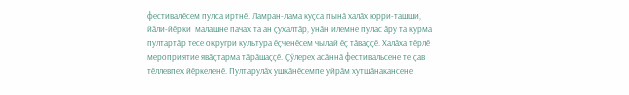фестивалӗсем пулса иртнӗ. Ламран-лама куҫса пынӑ халӑх юрри-ташши, йӑли-йӗрки  малашне пачах та ан ҫухалтӑр, унӑн илемне пулас ӑру та курма пултартӑр тесе округри культура ӗҫченӗсем чылай ӗҫ тӑваҫҫӗ. Халӑха тӗрлӗ мероприятие явӑҫтарма тӑрӑшаҫҫӗ. Ҫӳлерех асӑннӑ фестивальсене те ҫав тӗллевпех йӗркеленӗ. Пултарулӑх ушкӑнӗсемпе уйрӑм хутшӑнакансене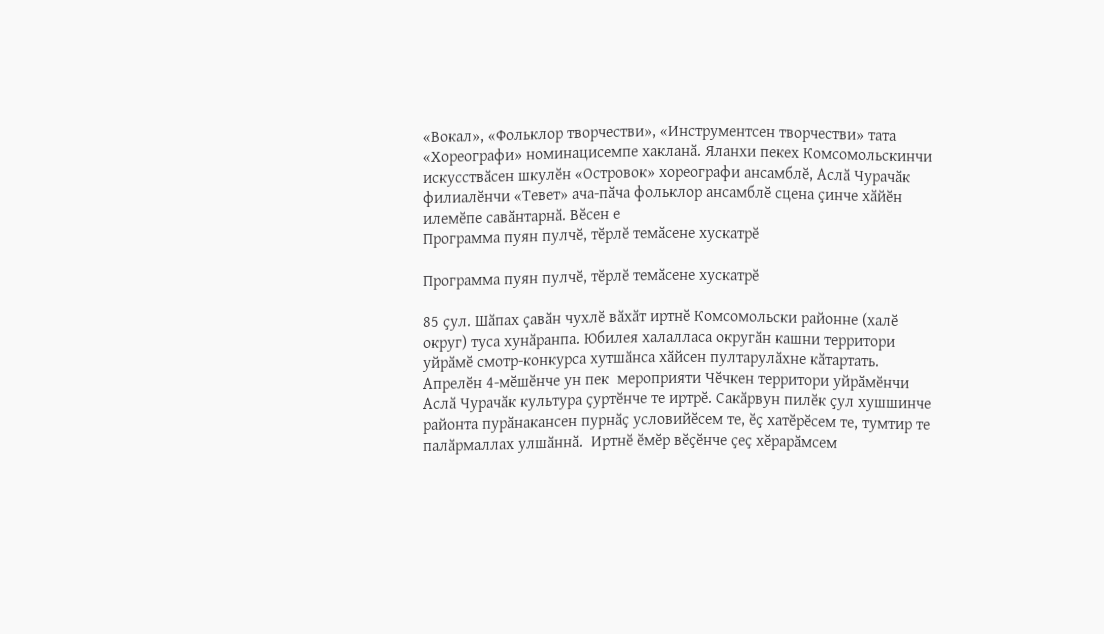«Вокал», «Фольклор творчестви», «Инструментсен творчестви» тата «Хореографи» номинацисемпе хакланӑ. Яланхи пекех Комсомольскинчи искусствӑсен шкулӗн «Островок» хореографи ансамблӗ, Аслӑ Чурачӑк филиалӗнчи «Тевет» ача-пӑча фольклор ансамблӗ сцена ҫинче хӑйӗн илемӗпе савӑнтарнӑ. Вӗсен е
Программа пуян пулчӗ, тӗрлӗ темӑсене хускатрӗ

Программа пуян пулчӗ, тӗрлӗ темӑсене хускатрӗ

85 ҫул. Шӑпах ҫавӑн чухлӗ вӑхӑт иртнӗ Комсомольски районне (халӗ округ) туса хунӑранпа. Юбилея халалласа округӑн кашни территори уйрӑмӗ смотр-конкурса хутшӑнса хӑйсен пултарулӑхне кӑтартать. Апрелӗн 4-мӗшӗнче ун пек  мероприяти Чӗчкен территори уйрӑмӗнчи Аслӑ Чурачӑк культура ҫуртӗнче те иртрӗ. Сакӑрвун пилӗк ҫул хушшинче районта пурӑнакансен пурнӑҫ условийӗсем те, ӗҫ хатӗрӗсем те, тумтир те палӑрмаллах улшӑннӑ.  Иртнӗ ӗмӗр вӗҫӗнче ҫеҫ хӗрарӑмсем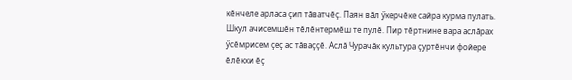кӗнчеле арласа ҫип тӑватчӗҫ. Паян вӑл ӳкерчӗке сайра курма пулать. Шкул ачисемшӗн тӗлӗнтермӗш те пулӗ. Пир тӗртнине вара аслӑрах ӳсӗмрисем ҫеҫ ас тӑваҫҫӗ. Аслӑ Чурачӑк культура ҫуртӗнчи фойере  ӗлӗкхи ӗҫ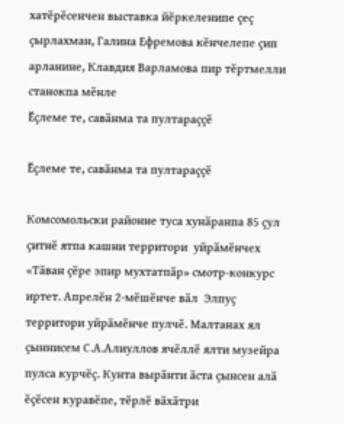хатӗрӗсенчен выставка йӗркеленипе ҫеҫ ҫырлахман, Галина Ефремова кӗнчелепе ҫип арланине, Клавдия Варламова пир тӗртмелли станокпа мӗнле
Ӗҫлеме те, савӑнма та пултараҫҫӗ

Ӗҫлеме те, савӑнма та пултараҫҫӗ

Комсомольски районне туса хунӑранпа 85 ҫул ҫитнӗ ятпа кашни территори  уйрӑмӗнчех «Тӑван ҫӗре эпир мухтатпӑр» смотр-конкурс иртет. Апрелӗн 2-мӗшӗнче вӑл  Элпуҫ территори уйрӑмӗнче пулчӗ. Малтанах ял ҫыннисем С.А.Алиуллов ячӗллӗ ялти музейра пулса курчӗҫ. Кунта вырӑнти ӑста ҫынсен алӑ ӗҫӗсен куравӗпе, тӗрлӗ вӑхӑтри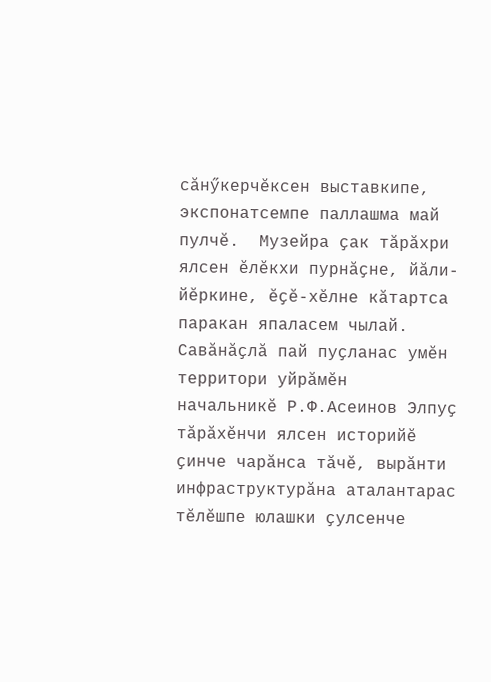сӑнӳкерчӗксен выставкипе, экспонатсемпе паллашма май пулчӗ.  Музейра ҫак тӑрӑхри ялсен ӗлӗкхи пурнӑҫне, йӑли-йӗркине, ӗҫӗ-хӗлне кӑтартса паракан япаласем чылай.  Савӑнӑҫлӑ пай пуҫланас умӗн  территори уйрӑмӗн  начальникӗ Р.Ф.Асеинов Элпуҫ тӑрӑхӗнчи ялсен историйӗ ҫинче чарӑнса тӑчӗ, вырӑнти инфраструктурӑна аталантарас тӗлӗшпе юлашки ҫулсенче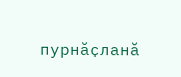пурнӑҫланӑ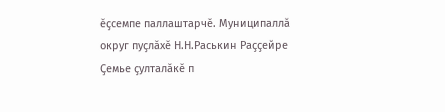ӗҫсемпе паллаштарчӗ. Муниципаллӑ округ пуҫлӑхӗ Н.Н.Раськин Раҫҫейре Ҫемье ҫулталӑкӗ п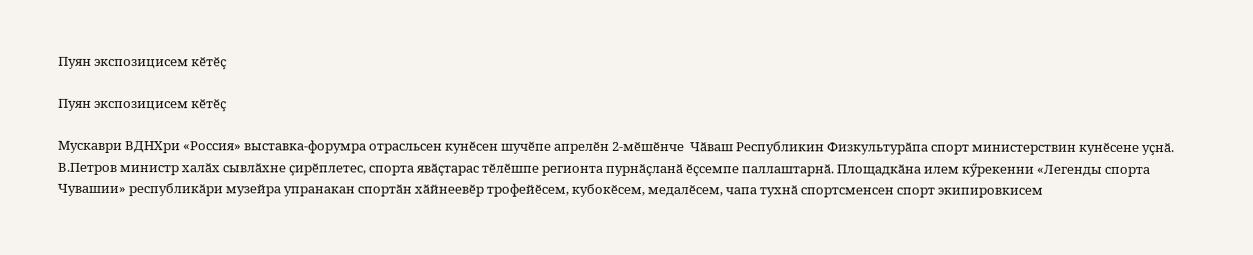Пуян экспозицисем кӗтӗҫ

Пуян экспозицисем кӗтӗҫ

Мускаври ВДНХри «Россия» выставка-форумра отрасльсен кунӗсен шучӗпе апрелӗн 2-мӗшӗнче  Чӑваш Республикин Физкультурӑпа спорт министерствин кунӗсене уҫнӑ. В.Петров министр халӑх сывлӑхне ҫирӗплетес, спорта явӑҫтарас тӗлӗшпе регионта пурнӑҫланӑ ӗҫсемпе паллаштарнӑ. Площадкӑна илем кӳрекенни «Легенды спорта  Чувашии» республикӑри музейра упранакан спортӑн хӑйнеевӗр трофейӗсем, кубокӗсем, медалӗсем, чапа тухнӑ спортсменсен спорт экипировкисем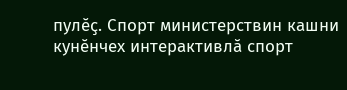пулӗҫ. Спорт министерствин кашни кунӗнчех интерактивлӑ спорт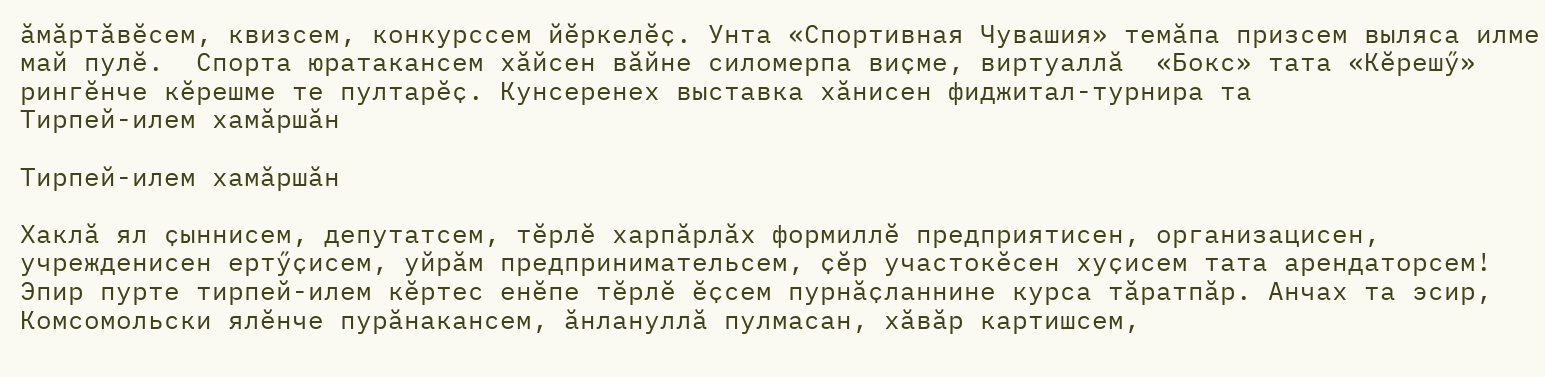ӑмӑртӑвӗсем, квизсем, конкурссем йӗркелӗҫ. Унта «Спортивная Чувашия» темӑпа призсем выляса илме май пулӗ.  Спорта юратакансем хӑйсен вӑйне силомерпа виҫме, виртуаллӑ  «Бокс» тата «Кӗрешӳ» рингӗнче кӗрешме те пултарӗҫ. Кунсеренех выставка хӑнисен фиджитал-турнира та
Тирпей-илем хамӑршӑн

Тирпей-илем хамӑршӑн

Хаклӑ ял ҫыннисем, депутатсем, тӗрлӗ харпӑрлӑх формиллӗ предприятисен, организацисен, учрежденисен ертӳҫисем, уйрӑм предпринимательсем, ҫӗр участокӗсен хуҫисем тата арендаторсем! Эпир пурте тирпей-илем кӗртес енӗпе тӗрлӗ ӗҫсем пурнӑҫланнине курса тӑратпӑр. Анчах та эсир, Комсомольски ялӗнче пурӑнакансем, ӑнлануллӑ пулмасан, хӑвӑр картишсем,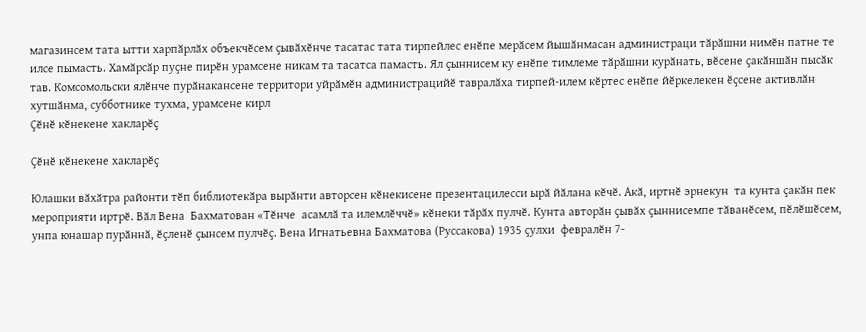магазинсем тата ытти харпӑрлӑх объекчӗсем ҫывӑхӗнче тасатас тата тирпейлес енӗпе мерӑсем йышӑнмасан администраци тӑрӑшни нимӗн патне те илсе пымасть. Хамӑрсӑр пуҫне пирӗн урамсене никам та тасатса памасть. Ял ҫыннисем ку енӗпе тимлеме тӑрӑшни курӑнать, вӗсене ҫакӑншӑн пысӑк тав. Комсомольски ялӗнче пурӑнакансене территори уйрӑмӗн администрацийӗ тавралӑха тирпей-илем кӗртес енӗпе йӗркелекен ӗҫсене активлӑн хутшӑнма, субботнике тухма, урамсене кирл
Ҫӗнӗ кӗнекене хакларӗҫ

Ҫӗнӗ кӗнекене хакларӗҫ

Юлашки вӑхӑтра районти тӗп библиотекӑра вырӑнти авторсен кӗнекисене презентацилесси ырӑ йӑлана кӗчӗ. Акӑ, иртнӗ эрнекун  та кунта ҫакӑн пек мероприяти иртрӗ. Вӑл Вена  Бахматован «Тӗнче  асамлӑ та илемлӗччӗ» кӗнеки тӑрӑх пулчӗ. Кунта авторӑн ҫывӑх ҫыннисемпе тӑванӗсем, пӗлӗшӗсем, унпа юнашар пурӑннӑ, ӗҫленӗ ҫынсем пулчӗҫ. Вена Игнатьевна Бахматова (Руссакова) 1935 ҫулхи  февралӗн 7-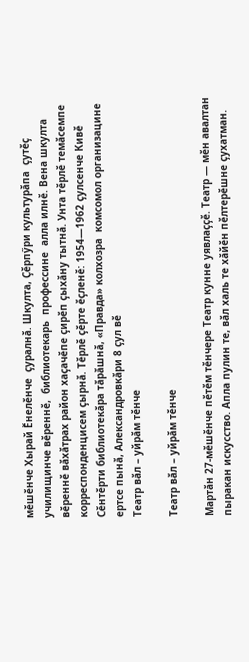мӗшӗнче Хырай Ӗнелӗнче  ҫуралнӑ. Шкулта, Ҫӗрпӳри культурӑпа  ҫутӗҫ училищинче вӗреннӗ,  библиотекарь  профессине  алла илнӗ. Вена шкулта вӗреннӗ вӑхӑтрах район хаҫачӗпе ҫирӗп ҫыхӑну тытнӑ. Унта тӗрлӗ темӑсемпе корреспонденцисем ҫырнӑ. Тӗрлӗ ҫӗрте ӗҫленӗ: 1954—1962 ҫулсенче Кивӗ Сӗнтӗрти библиотекӑра тӑрӑшнӑ, «Правда» колхозра  комсомол организацине ертсе пынӑ, Александровкӑри 8 ҫул вӗ
Театр вӑл – уйрӑм тӗнче

Театр вӑл – уйрӑм тӗнче

Мартӑн 27-мӗшӗнче пӗтӗм тӗнчере Театр кунне уявлаҫҫӗ. Театр — мӗн авалтан пыракан искусство. Апла пулин те, вӑл халь те хӑйӗн пӗлтерӗшне ҫухатман.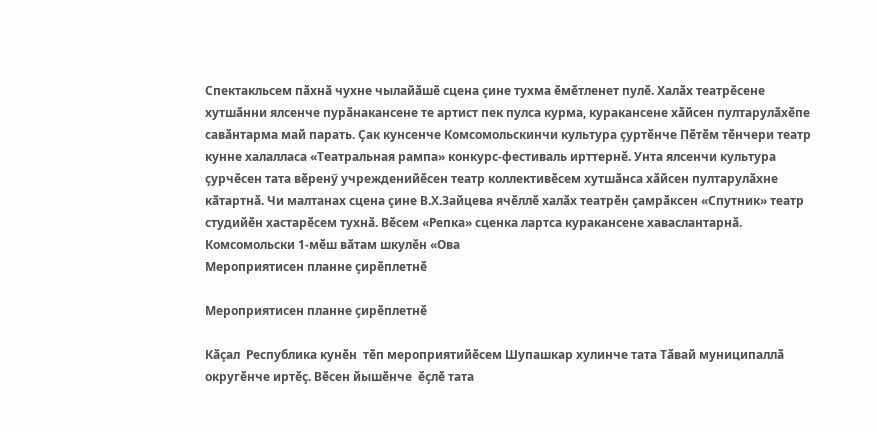Спектакльсем пӑхнӑ чухне чылайӑшӗ сцена ҫине тухма ӗмӗтленет пулӗ. Халӑх театрӗсене хутшӑнни ялсенче пурӑнакансене те артист пек пулса курма, куракансене хӑйсен пултарулӑхӗпе савӑнтарма май парать. Ҫак кунсенче Комсомольскинчи культура ҫуртӗнче Пӗтӗм тӗнчери театр кунне халалласа «Театральная рампа» конкурс-фестиваль ирттернӗ. Унта ялсенчи культура ҫурчӗсен тата вӗренӳ учрежденийӗсен театр коллективӗсем хутшӑнса хӑйсен пултарулӑхне кӑтартнӑ. Чи малтанах сцена ҫине В.Х.Зайцева ячӗллӗ халӑх театрӗн ҫамрӑксен «Спутник» театр студийӗн хастарӗсем тухнӑ. Вӗсем «Репка» сценка лартса куракансене хаваслантарнӑ. Комсомольски 1-мӗш вӑтам шкулӗн «Ова
Мероприятисен планне ҫирӗплетнӗ

Мероприятисен планне ҫирӗплетнӗ

Кӑҫал  Республика кунӗн  тӗп мероприятийӗсем Шупашкар хулинче тата Тӑвай муниципаллӑ округӗнче иртӗҫ. Вӗсен йышӗнче  ӗҫлӗ тата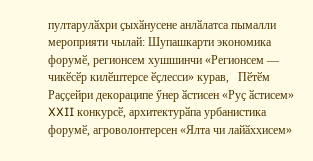пултарулӑхри ҫыхӑнусене анлӑлатса пымалли мероприяти чылай: Шупашкарти экономика форумӗ, регионсем хушшинчи «Регионсем — чикӗсӗр килӗштерсе ӗҫлесси» курав,   Пӗтӗм Раҫҫейри декораципе ӳнер ӑстисен «Руҫ ӑстисем» XXII конкурсӗ, архитектурӑпа урбанистика форумӗ, агроволонтерсен «Ялта чи лайӑххисем»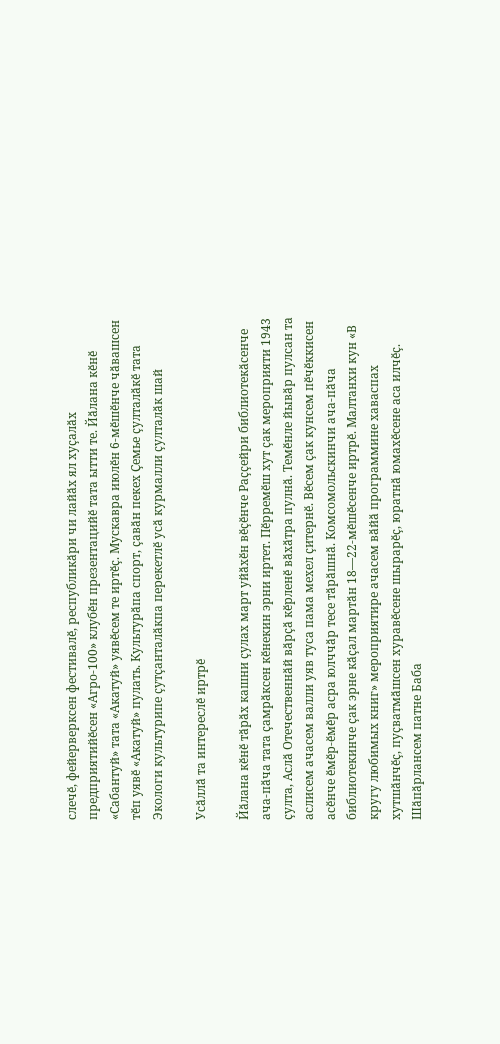слечӗ, фейерверксен фестивалӗ, республикӑри чи лайӑх ял хуҫалӑх предприятийӗсен «Агро-100» клубӗн презентацийӗ тата ытти те. Йӑлана кӗнӗ «Сабантуй» тата «Акатуй» уявӗсем те иртӗҫ. Мускавра июлӗн 6-мӗшӗнче чӑвашсен тӗп уявӗ «Акатуй» пулать. Культурӑпа спорт, ҫавӑн пекех Ҫемье ҫулталӑкӗ тата Экологи культурипе ҫутҫанталӑкпа перекетлӗ усӑ курмалли ҫулталӑк шай

Усӑллӑ та интереслӗ иртрӗ

Йӑлана кӗнӗ тӑрӑх кашни ҫулах март уйӑхӗн вӗҫӗнче Раҫҫейри библиотекӑсенче ача-пӑча тата ҫамрӑксен кӗнекин эрни иртет. Пӗрремӗш хут ҫак мероприяти 1943 ҫулта, Аслӑ Отечественнӑй вӑрҫӑ кӗрленӗ вӑхӑтра пулнӑ. Темӗнле йывӑр пулсан та аслисем ачасем валли уяв туса пама мехел ҫитернӗ. Вӗсем ҫак кунсем пӗчӗккисен асӗнче ӗмӗр-ӗмӗр асра юлччӑр тесе тӑрӑшнӑ. Комсомольскинчи ача-пӑча библиотекинче ҫак эрне кӑҫал мартӑн 18—22-мӗшӗсенче иртрӗ. Малтанхи кун «В кругу любимых книг» мероприятире ачасем вӑйӑ программине хаваспах хутшӑнчӗҫ, пуҫватмӑшсен хуравӗсене шырарӗҫ, юратнӑ юмахӗсене аса илчӗҫ. Шӑпӑрлансем патне Баба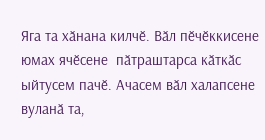Яга та хӑнана килчӗ. Вӑл пӗчӗккисене юмах ячӗсене  пӑтраштарса кӑткӑс ыйтусем пачӗ. Ачасем вӑл халапсене вуланӑ та,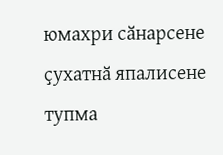юмахри сӑнарсене ҫухатнӑ япалисене тупма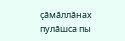ҫӑмӑллӑнах пулӑшса пы